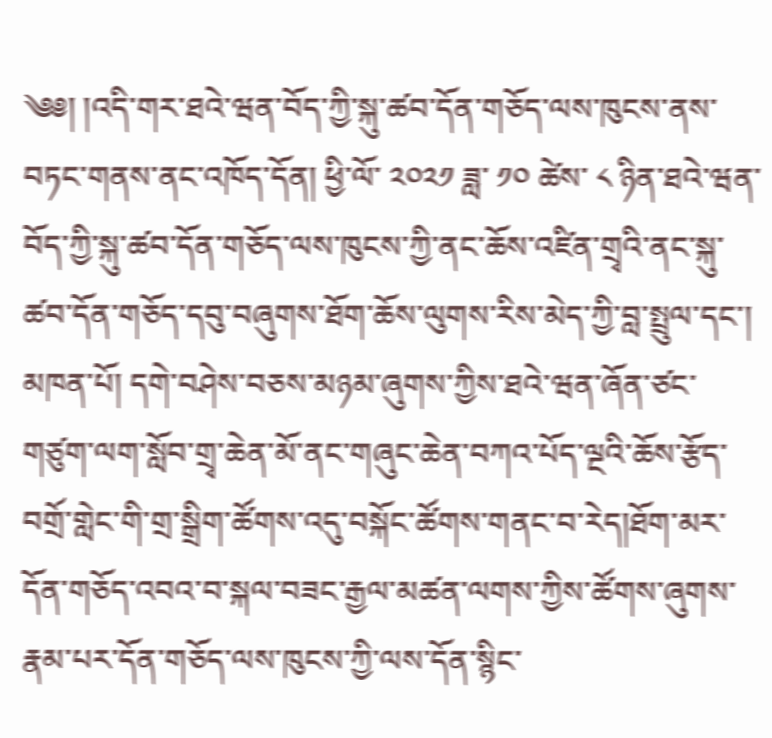༄༅། །འདི་གར་ཐའེ་ཝན་བོད་ཀྱི་སྐུ་ཚབ་དོན་གཅོད་ལས་ཁུངས་ནས་བཏང་གནས་ནང་འཁོད་དོན། ཕྱི་ལོ་ ༢༠༢༡ ཟླ་ ༡༠ ཚེས་ ༨ ཉིན་ཐའེ་ཝན་བོད་ཀྱི་སྐུ་ཚབ་དོན་གཅོད་ལས་ཁུངས་ཀྱི་ནང་ཆོས་འཛིན་གྲྭའི་ནང་སྐུ་ཚབ་དོན་གཅོད་དབུ་བཞུགས་ཐོག་ཆོས་ལུགས་རིས་མེད་ཀྱི་བླ་སྤྲུལ་དང་། མཁན་པོ། དགེ་བཤེས་བཅས་མཉམ་ཞུགས་ཀྱིས་ཐའེ་ཝན་ཞོན་ཙང་གཙུག་ལག་སློབ་གྲྭ་ཆེན་མོ་ནང་གཞུང་ཆེན་བཀའ་པོད་ལྔའི་ཆོས་རྩོད་བགྲོ་གླེང་གི་གྲ་སྒྲིག་ཚོགས་འདུ་བསྐོང་ཚོགས་གནང་བ་རེད།ཐོག་མར་དོན་གཅོད་འབའ་བ་སྐལ་བཟང་རྒྱལ་མཚན་ལགས་ཀྱིས་ཚོགས་ཞུགས་རྣམ་པར་དོན་གཅོད་ལས་ཁུངས་ཀྱི་ལས་དོན་སྙིང་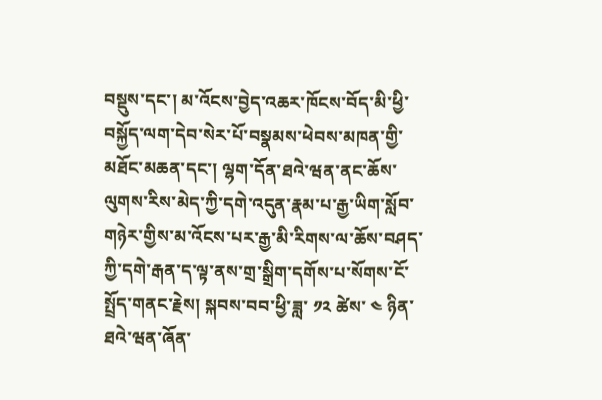བསྡུས་དང་། མ་འོངས་བྱེད་འཆར་ཁོངས་བོད་མི་ཕྱི་བསྐྱོད་ལག་དེབ་སེར་པོ་བསྣམས་ཕེབས་མཁན་གྱི་མཐོང་མཆན་དང་། ལྷག་དོན་ཐའེ་ཝན་ནང་ཆོས་ལུགས་རིས་མེད་ཀྱི་དགེ་འདུན་རྣམ་པ་རྒྱ་ཡིག་སློབ་གཉེར་གྱིས་མ་འོངས་པར་རྒྱ་མི་རིགས་ལ་ཆོས་བཤད་ཀྱི་དགེ་རྒན་ད་ལྟ་ནས་གྲ་སྒྲིག་དགོས་པ་སོགས་ངོ་སྤྲོད་གནང་རྗེས། སྐབས་བབ་ཕྱི་ཟླ་ ༡༢ ཚེས་ ༤ ཉིན་ཐའེ་ཝན་ཞོན་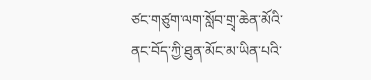ཙང་གཙུག་ལག་སློབ་གྲྭ་ཆེན་མོའི་ནང་བོད་ཀྱི་ཐུན་མོང་མ་ཡིན་པའི་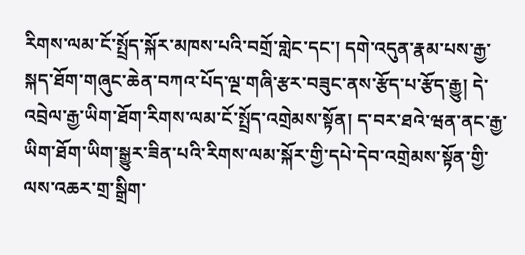རིགས་ལམ་ངོ་སྤྲོད་སྐོར་མཁས་པའི་བགྲོ་གླེང་དང་། དགེ་འདུན་རྣམ་པས་རྒྱ་སྐད་ཐོག་གཞུང་ཆེན་བཀའ་པོད་ལྔ་གཞི་རྩར་བཟུང་ནས་རྩོད་པ་རྩོད་རྒྱུ། དེ་འབྲེལ་རྒྱ་ཡིག་ཐོག་རིགས་ལམ་ངོ་སྤྲོད་འགྲེམས་སྟོན། ད་བར་ཐའེ་ཝན་ནང་རྒྱ་ཡིག་ཐོག་ཡིག་སྒྱུར་ཟིན་པའི་རིགས་ལམ་སྐོར་གྱི་དཔེ་དེབ་འགྲེམས་སྟོན་གྱི་ལས་འཆར་གྲ་སྒྲིག་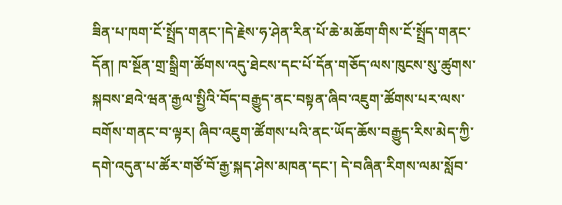ཟིན་པ་ཁག་ངོ་སྤྲོད་གནང་།དེ་རྗེས་ཧ་ཤེན་རིན་པོ་ཆེ་མཆོག་གིས་ངོ་སྤྲོད་གནང་དོན། ཁ་སྔོན་གྲ་སྒྲིག་ཚོགས་འདུ་ཐེངས་དང་པོ་དོན་གཅོད་ལས་ཁུངས་སུ་ཚུགས་སྐབས་ཐའེ་ཝན་རྒྱལ་སྤྱིའི་བོད་བརྒྱུད་ནང་བསྟན་ཞིབ་འཇུག་ཚོགས་པར་ལས་བགོས་གནང་བ་ལྟར། ཞིབ་འཇུག་ཚོགས་པའི་ནང་ཡོད་ཆོས་བརྒྱུད་རིས་མེད་ཀྱི་དགེ་འདུན་པ་ཚོར་གཙོ་བོ་རྒྱ་སྐད་ཤེས་མཁན་དང་། དེ་བཞིན་རིགས་ལམ་སློབ་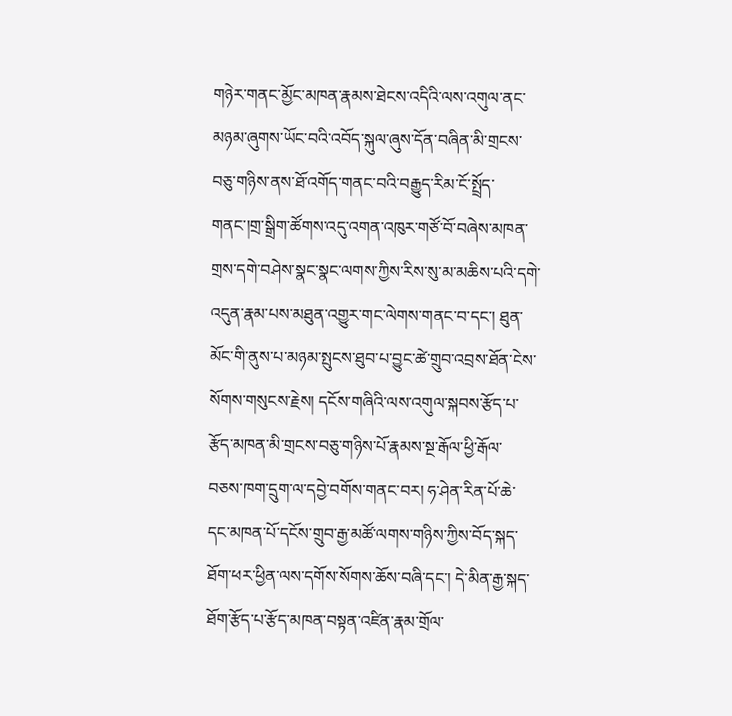གཉེར་གནང་མྱོང་མཁན་རྣམས་ཐེངས་འདིའི་ལས་འགུལ་ནང་མཉམ་ཞུགས་ཡོང་བའི་འབོད་སྐུལ་ཞུས་དོན་བཞིན་མི་གྲངས་བཅུ་གཉིས་ནས་ཐོ་འགོད་གནང་བའི་བརྒྱུད་རིམ་ངོ་སྤྲོད་གནང་།གྲ་སྒྲིག་ཚོགས་འདུ་འགན་འཁུར་གཙོ་བོ་བཞེས་མཁན་གྲས་དགེ་བཤེས་སྣང་སྣང་ལགས་ཀྱིས་རིས་སུ་མ་མཆིས་པའི་དགེ་འདུན་རྣམ་པས་མཐུན་འགྱུར་གང་ལེགས་གནང་བ་དང་། ཐུན་མོང་གི་ནུས་པ་མཉམ་སྤུངས་ཐུབ་པ་བྱུང་ཚེ་གྲུབ་འབྲས་ཐོན་ངེས་སོགས་གསུངས་རྗེས། དངོས་གཞིའི་ལས་འགུལ་སྐབས་རྩོད་པ་རྩོད་མཁན་མི་གྲངས་བཅུ་གཉིས་པོ་རྣམས་སྔ་རྒོལ་ཕྱི་རྒོལ་བཅས་ཁག་དྲུག་ལ་དབྱེ་བགོས་གནང་བར། ཧ་ཤེན་རིན་པོ་ཆེ་དང་མཁན་པོ་དངོས་གྲུབ་རྒྱ་མཚོ་ལགས་གཉིས་ཀྱིས་བོད་སྐད་ཐོག་ཕར་ཕྱིན་ལས་དགོས་སོགས་ཆོས་བཞི་དང་། དེ་མིན་རྒྱ་སྐད་ཐོག་རྩོད་པ་རྩོད་མཁན་བསྟན་འཛིན་རྣམ་གྲོལ་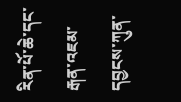རིན་པོ་ཆེ་དང་རྒན་འཇམ་དབྱངས་ཀུན་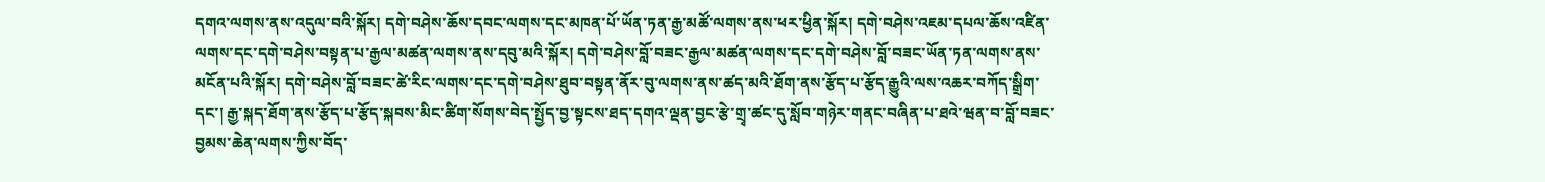དགའ་ལགས་ནས་འདུལ་བའི་སྐོར། དགེ་བཤེས་ཆོས་དབང་ལགས་དང་མཁན་པོ་ཡོན་ཏན་རྒྱ་མཚོ་ལགས་ནས་ཕར་ཕྱིན་སྐོར། དགེ་བཤེས་འཇམ་དཔལ་ཆོས་འཛིན་ལགས་དང་དགེ་བཤེས་བསྟན་པ་རྒྱལ་མཚན་ལགས་ནས་དབུ་མའི་སྐོར། དགེ་བཤེས་བློ་བཟང་རྒྱལ་མཚན་ལགས་དང་དགེ་བཤེས་བློ་བཟང་ཡོན་ཏན་ལགས་ནས་མངོན་པའི་སྐོར། དགེ་བཤེས་བློ་བཟང་ཚེ་རིང་ལགས་དང་དགེ་བཤེས་ཐུབ་བསྟན་ནོར་བུ་ལགས་ནས་ཚད་མའི་ཐོག་ནས་རྩོད་པ་རྩོད་རྒྱུའི་ལས་འཆར་བཀོད་སྒྲིག་དང་། རྒྱ་སྐད་ཐོག་ནས་རྩོད་པ་རྩོད་སྐབས་མིང་ཚིག་སོགས་བེད་སྤྱོད་བྱ་སྟངས་ཐད་དགའ་ལྡན་བྱང་རྩེ་གྲྭ་ཚང་དུ་སློབ་གཉེར་གནང་བཞིན་པ་ཐའེ་ཝན་བ་བློ་བཟང་བྱམས་ཆེན་ལགས་ཀྱིས་བོད་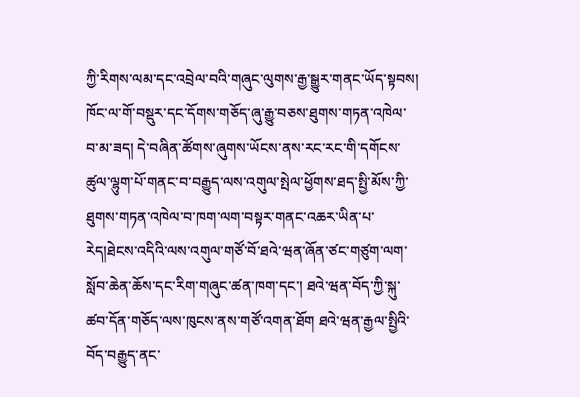ཀྱི་རིགས་ལམ་དང་འབྲེལ་བའི་གཞུང་ལུགས་རྒྱ་སྒྱུར་གནང་ཡོད་སྟབས། ཁོང་ལ་གོ་བསྡུར་དང་དོགས་གཅོད་ཞུ་རྒྱུ་བཅས་ཐུགས་གཏན་འཁེལ་བ་མ་ཟད། དེ་བཞིན་ཚོགས་ཞུགས་ཡོངས་ནས་རང་རང་གི་དགོངས་ཚུལ་ལྷུག་པོ་གནང་བ་བརྒྱུད་ལས་འགུལ་སྤེལ་ཕྱོགས་ཐད་སྤྱི་མོས་ཀྱི་ཐུགས་གཏན་འཁེལ་བ་ཁག་ལག་བསྟར་གནང་འཆར་ཡིན་པ་རེད།ཐེངས་འདིའི་ལས་འགུལ་གཙོ་བོ་ཐའེ་ཝན་ཞོན་ཙང་གཙུག་ལག་སློབ་ཆེན་ཆོས་དང་རིག་གཞུང་ཚན་ཁག་དང་། ཐའེ་ཝན་བོད་ཀྱི་སྐུ་ཚབ་དོན་གཅོད་ལས་ཁུངས་ནས་གཙོ་འགན་ཐོག ཐའེ་ཝན་རྒྱལ་སྤྱིའི་བོད་བརྒྱུད་ནང་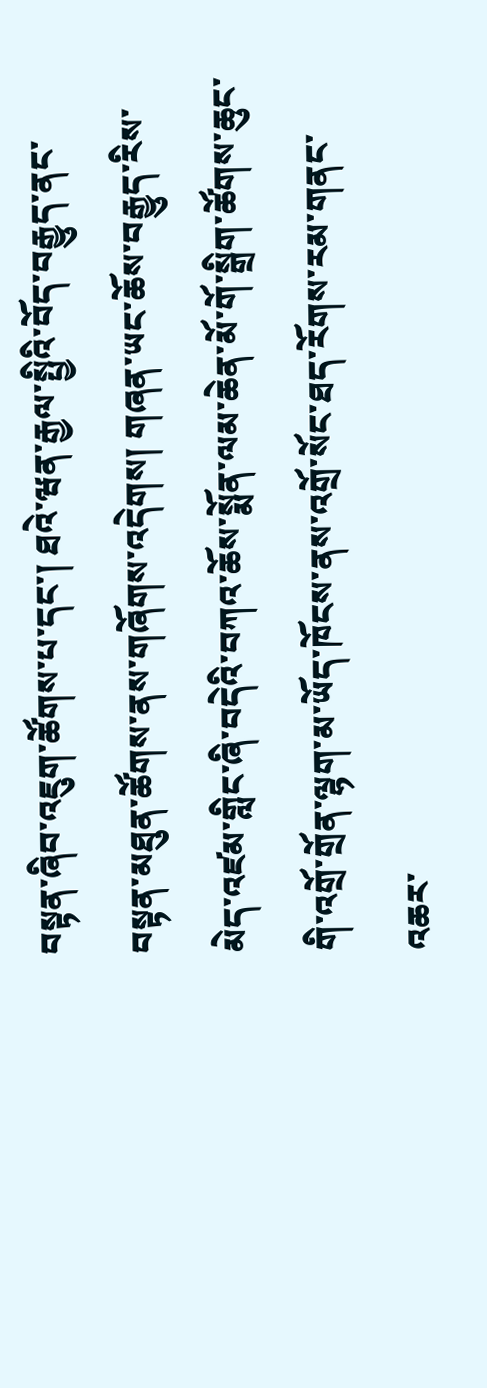བསྟན་ཞིབ་འཇུག་ཚོགས་པ་དང་། ཐའེ་ཝན་རྒྱལ་སྤྱིའི་བོད་བརྒྱུད་ནང་བསྟན་མཐུན་ཚོགས་ནས་གཞོགས་འདེགས། གཞན་ཡང་ཆོས་བརྒྱུད་རིས་མེད་འཛམ་གླིང་ཞི་བདེའི་བཀའ་ཆོས་སྨོན་ལམ་ཆེན་མོ་གོ་སྒྲིག་ཚོགས་ཆུང་གི་འགྲོ་གྲོན་ལྷག་མ་ཡོད་ཁོངས་ནས་འགྲོ་སོང་ཐད་རོགས་རམ་གནང་འཆར་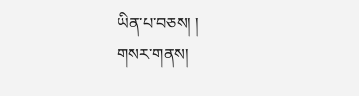ཡིན་པ་བཅས། །
གསར་གནས།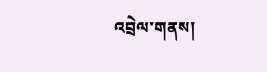འབྲེལ་གནས།